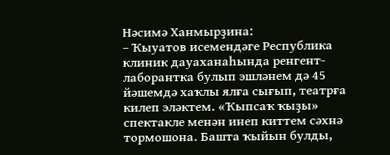Нәсимә Ханмырҙина:
– Ҡыуатов исемендәге Республика клиник дауаханаһында ренгент-лаборантка булып эшләнем дә 45 йәшемдә хаҡлы ялға сығып, театрға килеп эләктем. «Ҡыпсаҡ ҡыҙы» спектакле менән инеп киттем сәхнә тормошона. Башта ҡыйын булды,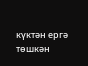күктән ергә төшкән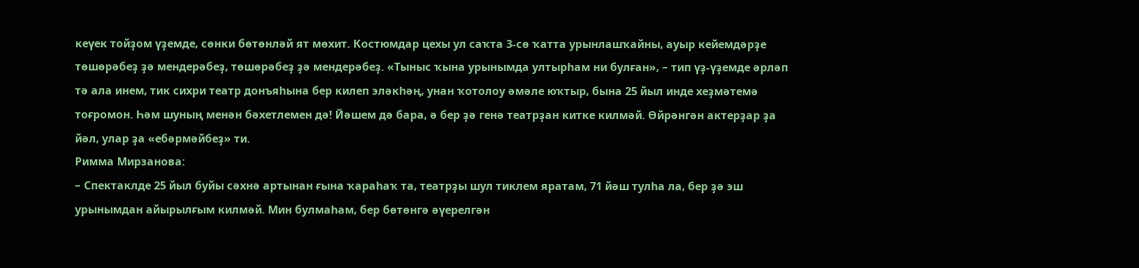кеүек тойҙом үҙемде, сөнки бөтөнләй ят мөхит. Костюмдар цехы ул саҡта 3-сө ҡатта урынлашҡайны, ауыр кейемдәрҙе төшөрәбеҙ ҙә мендерәбеҙ, төшөрәбеҙ ҙә мендерәбеҙ. «Тыныс ҡына урынымда ултырһам ни булған», – тип үҙ-үҙемде әрләп тә ала инем, тик сихри театр донъяһына бер килеп эләкһәң, унан ҡотолоу әмәле юҡтыр, бына 25 йыл инде хеҙмәтемә тоғромон. Һәм шуның менән бәхетлемен дә! Йәшем дә бара, ә бер ҙә генә театрҙан китке килмәй. Өйрәнгән актерҙар ҙа йәл, улар ҙа «ебәрмәйбеҙ» ти.
Римма Мирзанова:
– Спектаклде 25 йыл буйы сәхнә артынан ғына ҡараһаҡ та, театрҙы шул тиклем яратам, 71 йәш тулһа ла, бер ҙә эш урынымдан айырылғым килмәй. Мин булмаһам, бер бөтөнгә әүерелгән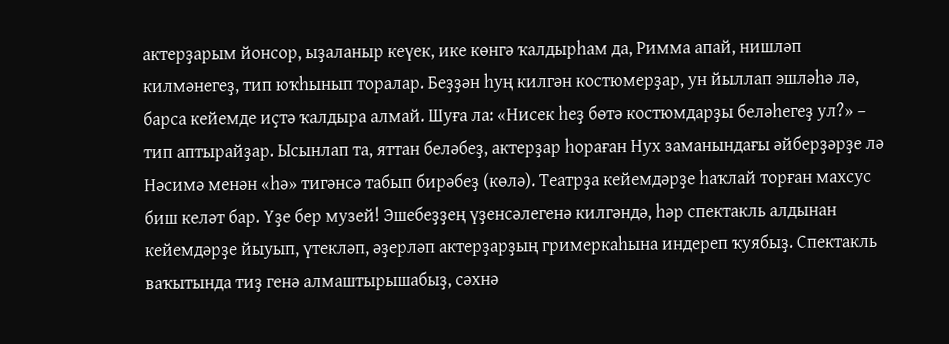актерҙарым йонсор, ыҙаланыр кеүек, ике көнгә ҡалдырһам да, Римма апай, нишләп килмәнегеҙ, тип юҡһынып торалар. Беҙҙән һуң килгән костюмерҙар, ун йыллап эшләһә лә, барса кейемде иҫтә ҡалдыра алмай. Шуға ла: «Нисек һеҙ бөтә костюмдарҙы беләһегеҙ ул?» – тип аптырайҙар. Ысынлап та, яттан беләбеҙ, актерҙар һораған Нух заманындағы әйберҙәрҙе лә Нәсимә менән «һә» тигәнсә табып бирәбеҙ (көлә). Театрҙа кейемдәрҙе һаҡлай торған махсус биш келәт бар. Үҙе бер музей! Эшебеҙҙең үҙенсәлегенә килгәндә, һәр спектакль алдынан кейемдәрҙе йыуып, үтекләп, әҙерләп актерҙарҙың гримеркаһына индереп ҡуябыҙ. Спектакль ваҡытында тиҙ генә алмаштырышабыҙ, сәхнә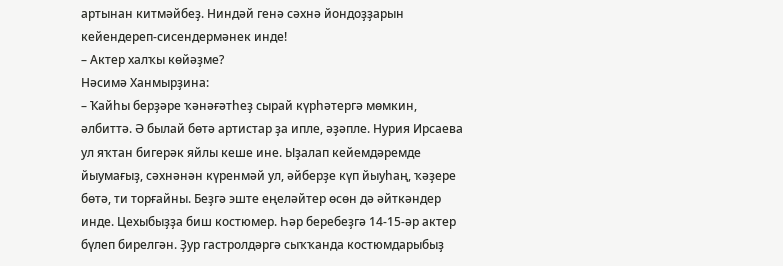артынан китмәйбеҙ. Ниндәй генә сәхнә йондоҙҙарын кейендереп-сисендермәнек инде!
– Актер халҡы көйәҙме?
Нәсимә Ханмырҙина:
– Ҡайһы берҙәре ҡәнәғәтһеҙ сырай күрһәтергә мөмкин, әлбиттә. Ә былай бөтә артистар ҙа ипле, әҙәпле. Нурия Ирсаева ул яҡтан бигерәк яйлы кеше ине. Ыҙалап кейемдәремде йыумағыҙ, сәхнәнән күренмәй ул, әйберҙе күп йыуһаң, ҡәҙере бөтә, ти торғайны. Беҙгә эште еңеләйтер өсөн дә әйткәндер инде. Цехыбыҙҙа биш костюмер. Һәр беребеҙгә 14-15-әр актер бүлеп бирелгән. Ҙур гастролдәргә сыҡҡанда костюмдарыбыҙ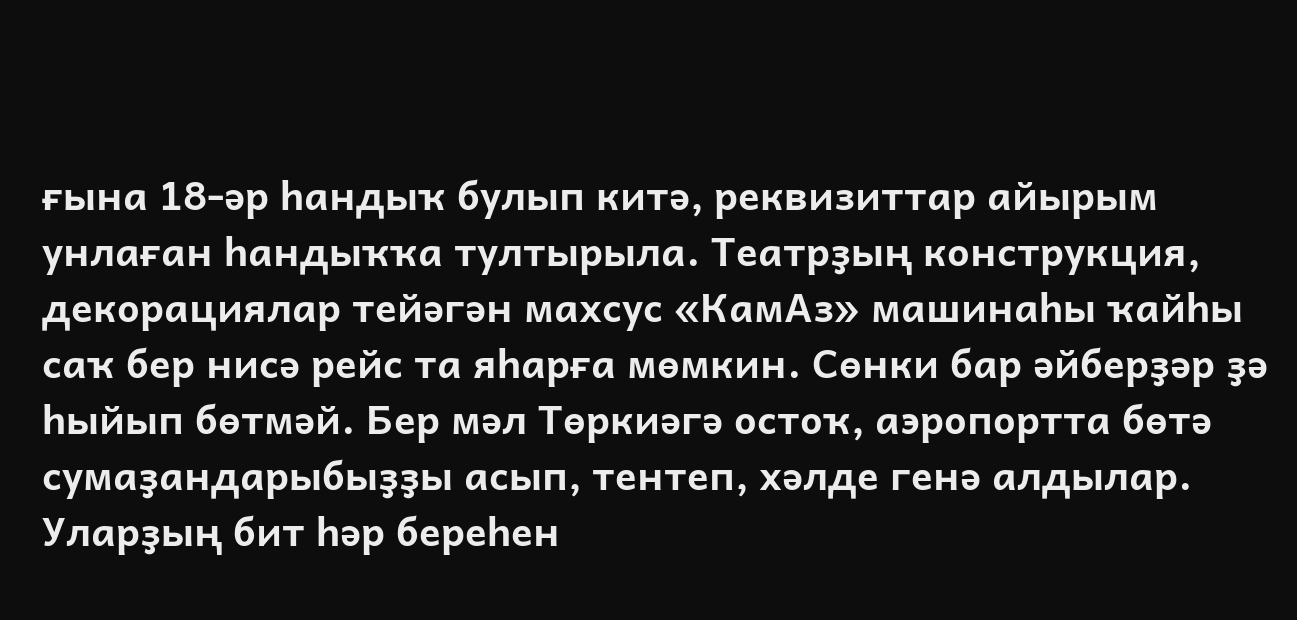ғына 18-әр һандыҡ булып китә, реквизиттар айырым унлаған һандыҡҡа тултырыла. Театрҙың конструкция, декорациялар тейәгән махсус «КамАз» машинаһы ҡайһы саҡ бер нисә рейс та яһарға мөмкин. Сөнки бар әйберҙәр ҙә һыйып бөтмәй. Бер мәл Төркиәгә остоҡ, аэропортта бөтә сумаҙандарыбыҙҙы асып, тентеп, хәлде генә алдылар. Уларҙың бит һәр береһен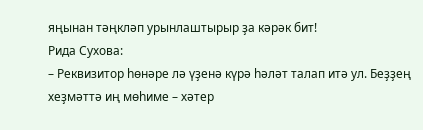яңынан тәңкләп урынлаштырыр ҙа кәрәк бит!
Рида Сухова:
– Реквизитор һөнәре лә үҙенә күрә һәләт талап итә ул. Беҙҙең хеҙмәттә иң мөһиме – хәтер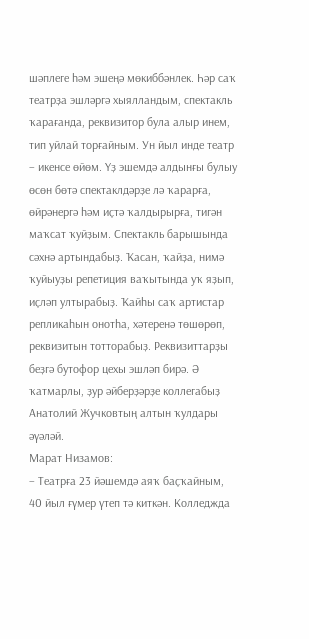шәплеге һәм эшеңә мөкиббәнлек. Һәр саҡ театрҙа эшләргә хыялландым, спектакль ҡарағанда, реквизитор була алыр инем, тип уйлай торғайным. Ун йыл инде театр – икенсе өйөм. Үҙ эшемдә алдынғы булыу өсөн бөтә спектаклдәрҙе лә ҡарарға, өйрәнергә һәм иҫтә ҡалдырырға, тигән маҡсат ҡуйҙым. Спектакль барышында сәхнә артындабыҙ. Ҡасан, ҡайҙа, нимә ҡуйыуҙы репетиция ваҡытында уҡ яҙып, иҫләп ултырабыҙ. Ҡайһы саҡ артистар репликаһын онотһа, хәтеренә төшөрөп, реквизитын тотторабыҙ. Реквизиттарҙы беҙгә бутофор цехы эшләп бирә. Ә ҡатмарлы, ҙур әйберҙәрҙе коллегабыҙ Анатолий Жучковтың алтын ҡулдары әүәләй.
Марат Низамов:
– Театрға 23 йәшемдә аяҡ баҫҡайным, 40 йыл ғүмер үтеп тә киткән. Колледжда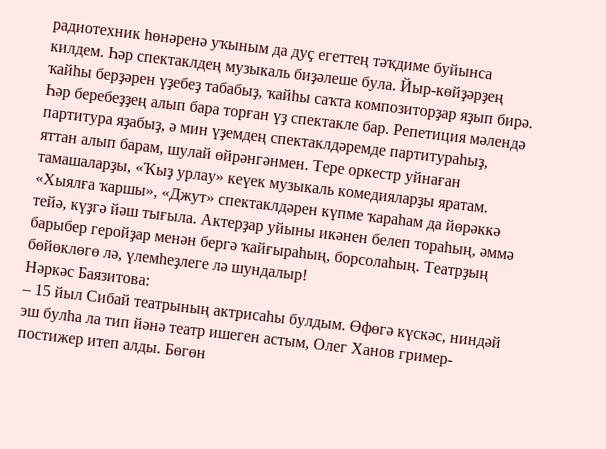радиотехник һөнәренә уҡыным да дуҫ егеттең тәҡдиме буйынса килдем. Һәр спектаклдең музыкаль биҙәлеше була. Йыр-көйҙәрҙең ҡайһы берҙәрен үҙебеҙ табабыҙ, ҡайһы саҡта композиторҙар яҙып бирә. Һәр беребеҙҙең алып бара торған үҙ спектакле бар. Репетиция мәлендә партитура яҙабыҙ, ә мин үҙемдең спектаклдәремде партитураһыҙ, яттан алып барам, шулай өйрәнгәнмен. Тере оркестр уйнаған тамашаларҙы, «Ҡыҙ урлау» кеүек музыкаль комедияларҙы яратам. «Хыялға ҡаршы», «Джут» спектаклдәрен күпме ҡараһам да йөрәккә тейә, күҙгә йәш тығыла. Актерҙар уйыны икәнен белеп тораһың, әммә барыбер геройҙар менән бергә ҡайғыраһың, борсолаһың. Театрҙың бөйөклөгө лә, үлемһеҙлеге лә шундалыр!
Нәркәс Баязитова:
– 15 йыл Сибай театрының актрисаһы булдым. Өфөгә күскәс, ниндәй эш булһа ла тип йәнә театр ишеген астым, Олег Ханов гример-постижер итеп алды. Бөгөн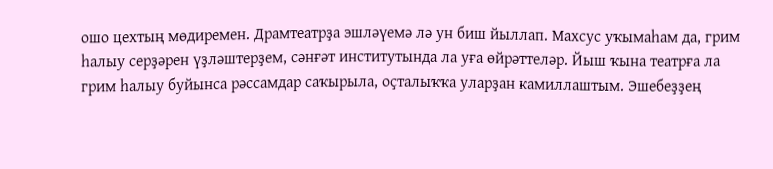ошо цехтың мөдиремен. Драмтеатрҙа эшләүемә лә ун биш йыллап. Махсус уҡымаһам да, грим һалыу серҙәрен үҙләштерҙем, сәнғәт институтында ла уға өйрәттеләр. Йыш ҡына театрға ла грим һалыу буйынса рәссамдар саҡырыла, оҫталыҡҡа уларҙан камиллаштым. Эшебеҙҙең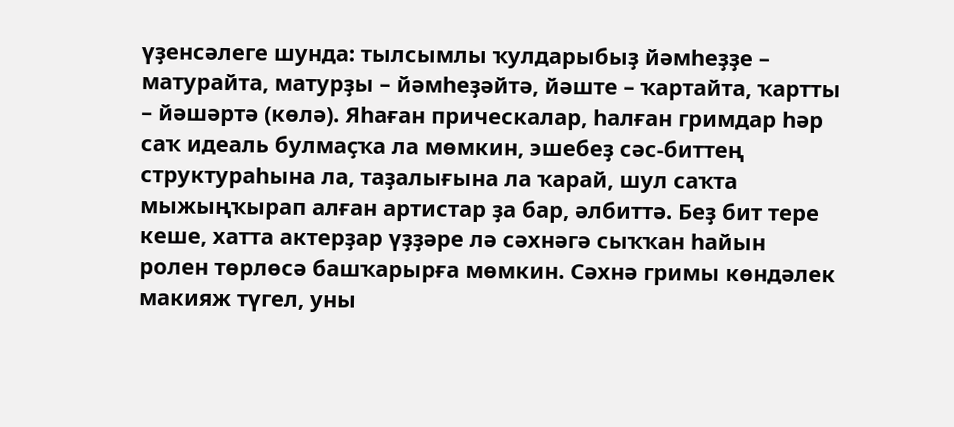үҙенсәлеге шунда: тылсымлы ҡулдарыбыҙ йәмһеҙҙе – матурайта, матурҙы – йәмһеҙәйтә, йәште – ҡартайта, ҡартты – йәшәртә (көлә). Яһаған прическалар, һалған гримдар һәр саҡ идеаль булмаҫҡа ла мөмкин, эшебеҙ сәс-биттең структураһына ла, таҙалығына ла ҡарай, шул саҡта мыжыңҡырап алған артистар ҙа бар, әлбиттә. Беҙ бит тере кеше, хатта актерҙар үҙҙәре лә сәхнәгә сыҡҡан һайын ролен төрлөсә башҡарырға мөмкин. Сәхнә гримы көндәлек макияж түгел, уны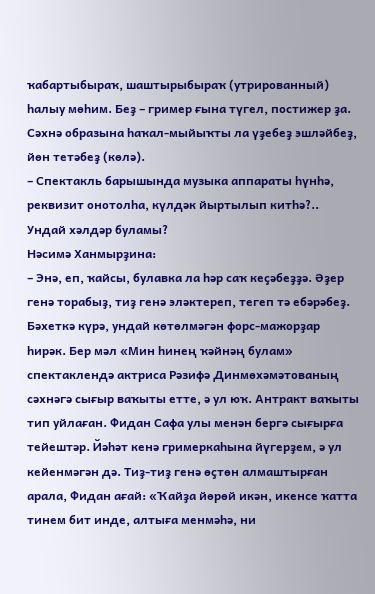ҡабартыбыраҡ, шаштырыбыраҡ (утрированный) һалыу мөһим. Беҙ – гример ғына түгел, постижер ҙа. Сәхнә образына һаҡал-мыйыҡты ла үҙебеҙ эшләйбеҙ, йөн тетәбеҙ (көлә).
– Спектакль барышында музыка аппараты һүнһә, реквизит онотолһа, күлдәк йыртылып китһә?.. Ундай хәлдәр буламы?
Нәсимә Ханмырҙина:
– Энә, еп, ҡайсы, булавка ла һәр саҡ кеҫәбеҙҙә. Әҙер генә торабыҙ, тиҙ генә эләктереп, тегеп тә ебәрәбеҙ. Бәхеткә күрә, ундай көтөлмәгән форс-мажорҙар һирәк. Бер мәл «Мин һинең ҡәйнәң булам» спектаклендә актриса Рәзифә Динмөхәмәтованың сәхнәгә сығыр ваҡыты етте, ә ул юҡ. Антракт ваҡыты тип уйлаған. Фидан Сафа улы менән бергә сығырға тейештәр. Йәһәт кенә гримеркаһына йүгерҙем, ә ул кейенмәгән дә. Тиҙ-тиҙ генә өҫтөн алмаштырған арала, Фидан ағай: «Ҡайҙа йөрөй икән, икенсе ҡатта тинем бит инде, алтыға менмәһә, ни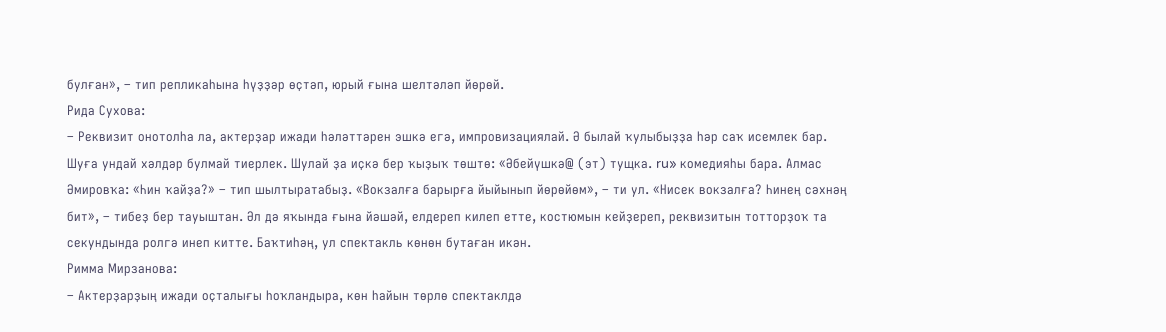булған», – тип репликаһына һүҙҙәр өҫтәп, юрый ғына шелтәләп йөрөй.
Рида Сухова:
– Реквизит онотолһа ла, актерҙар ижади һәләттәрен эшкә егә, импровизациялай. Ә былай ҡулыбыҙҙа һәр саҡ исемлек бар. Шуға ундай хәлдәр булмай тиерлек. Шулай ҙа иҫкә бер ҡыҙыҡ төштө: «Әбейүшкә@ (эт) тущка. ru» комедияһы бара. Алмас Әмировҡа: «Һин ҡайҙа?» – тип шылтыратабыҙ. «Вокзалға барырға йыйынып йөрөйөм», – ти ул. «Нисек вокзалға? Һинең сәхнәң бит», – тибеҙ бер тауыштан. Әл дә яҡында ғына йәшәй, елдереп килеп етте, костюмын кейҙереп, реквизитын тотторҙоҡ та секундында ролгә инеп китте. Баҡтиһәң, ул спектакль көнөн бутаған икән.
Римма Мирзанова:
– Актерҙарҙың ижади оҫталығы һоҡландыра, көн һайын төрлө спектаклдә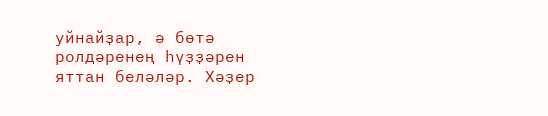уйнайҙар, ә бөтә ролдәренең һүҙҙәрен яттан беләләр. Хәҙер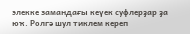элекке замандағы кеүек суфлерҙар ҙа юҡ. Ролгә шул тиклем кереп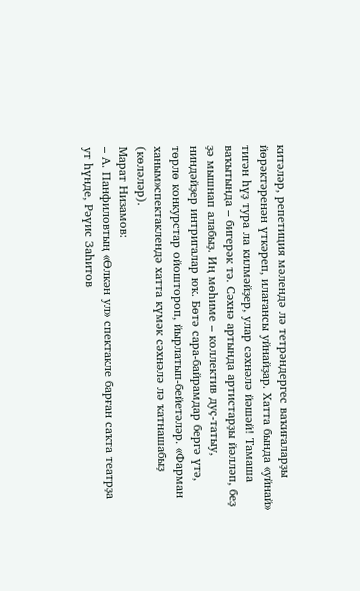китәләр, репетиция мәлендә лә тетрәндергес ваҡиғаларҙы йөрәктәренән үткәреп, илағансы уйнайҙар. Хатта бында «уйнай» тигән һүҙ тура ла килмәйҙер, улар сәхнәлә йәшәй! Тамаша ваҡытында – бигерәк тә. Сәхнә артында артистарҙы йәлләп, беҙ ҙә мышнап алабыҙ. Иң мөһиме – коллектив дуҫ-татыу, ниндәйҙер интригалар юҡ. Бөтә сара-байрамдар бергә үтә, төрлө конкурстар ойоштороп, йырлатып-бейетәләр. «Фарман ханым»спектаклендә хатта күмәк сәхнәлә лә ҡатнашабыҙ (көләләр).
Марат Низамов:
– А. Панфиловтың «Өлкән ул» спектакле барған саҡта театрҙа ут һүнде, Рәүис Заһитов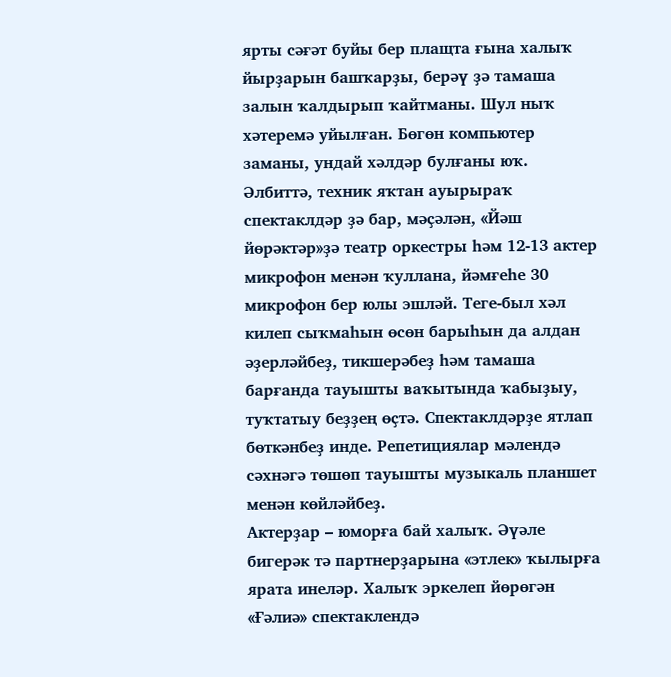ярты сәғәт буйы бер плащта ғына халыҡ йырҙарын башҡарҙы, берәү ҙә тамаша залын ҡалдырып ҡайтманы. Шул ныҡ хәтеремә уйылған. Бөгөн компьютер заманы, ундай хәлдәр булғаны юҡ. Әлбиттә, техник яҡтан ауырыраҡ спектаклдәр ҙә бар, мәҫәлән, «Йәш йөрәктәр»ҙә театр оркестры һәм 12-13 актер микрофон менән ҡуллана, йәмғеһе 30 микрофон бер юлы эшләй. Теге-был хәл килеп сыҡмаһын өсөн барыһын да алдан әҙерләйбеҙ, тикшерәбеҙ һәм тамаша барғанда тауышты ваҡытында ҡабыҙыу, туҡтатыу беҙҙең өҫтә. Спектаклдәрҙе ятлап бөткәнбеҙ инде. Репетициялар мәлендә сәхнәгә төшөп тауышты музыкаль планшет менән көйләйбеҙ.
Актерҙар – юморға бай халыҡ. Әүәле бигерәк тә партнерҙарына «этлек» ҡылырға ярата инеләр. Халыҡ эркелеп йөрөгән «Ғәлиә» спектаклендә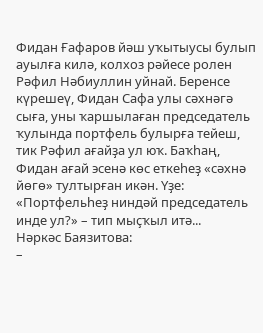Фидан Ғафаров йәш уҡытыусы булып ауылға килә, колхоз рәйесе ролен Рәфил Нәбиуллин уйнай. Беренсе күрешеү, Фидан Сафа улы сәхнәгә сыға, уны ҡаршылаған председатель ҡулында портфель булырға тейеш, тик Рәфил ағайҙа ул юҡ. Баҡһаң, Фидан ағай эсенә көс еткеһеҙ «сәхнә йөгө» тултырған икән. Үҙе: «Портфельһеҙ ниндәй председатель инде ул?» – тип мыҫҡыл итә...
Нәркәс Баязитова:
–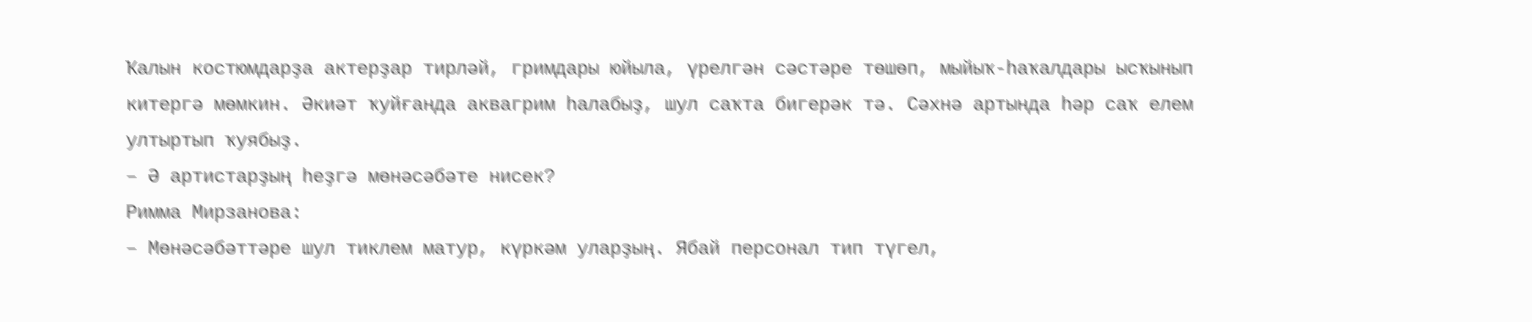Ҡалын костюмдарҙа актерҙар тирләй, гримдары юйыла, үрелгән сәстәре төшөп, мыйыҡ-һаҡалдары ысҡынып китергә мөмкин. Әкиәт ҡуйғанда аквагрим һалабыҙ, шул саҡта бигерәк тә. Сәхнә артында һәр саҡ елем ултыртып ҡуябыҙ.
– Ә артистарҙың һеҙгә мөнәсәбәте нисек?
Римма Мирзанова:
– Мөнәсәбәттәре шул тиклем матур, күркәм уларҙың. Ябай персонал тип түгел,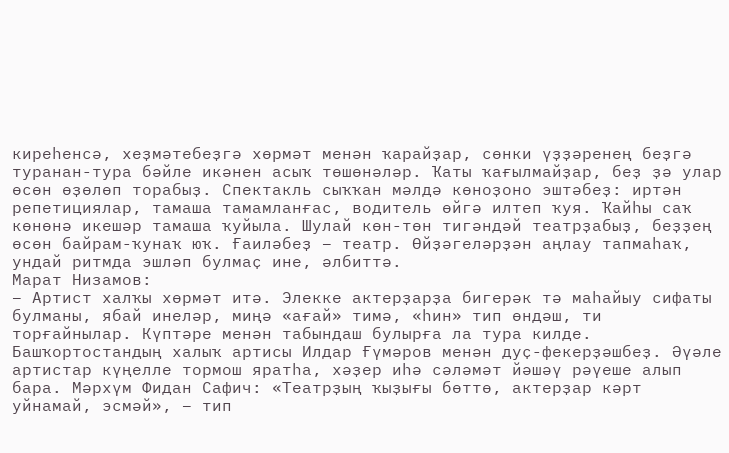киреһенсә, хеҙмәтебеҙгә хөрмәт менән ҡарайҙар, сөнки үҙҙәренең беҙгә туранан-тура бәйле икәнен асыҡ төшөнәләр. Ҡаты ҡағылмайҙар, беҙ ҙә улар өсөн өҙөлөп торабыҙ. Спектакль сыҡҡан мәлдә көноҙоно эштәбеҙ: иртән репетициялар, тамаша тамамланғас, водитель өйгә илтеп ҡуя. Ҡайһы саҡ көнөнә икешәр тамаша ҡуйыла. Шулай көн-төн тигәндәй театрҙабыҙ, беҙҙең өсөн байрам-ҡунаҡ юҡ. Ғаиләбеҙ – театр. Өйҙәгеләрҙән аңлау тапмаһаҡ, ундай ритмда эшләп булмаҫ ине, әлбиттә.
Марат Низамов:
– Артист халҡы хөрмәт итә. Элекке актерҙарҙа бигерәк тә маһайыу сифаты булманы, ябай инеләр, миңә «ағай» тимә, «һин» тип өндәш, ти торғайнылар. Күптәре менән табындаш булырға ла тура килде. Башҡортостандың халыҡ артисы Илдар Ғүмәров менән дуҫ-фекерҙәшбеҙ. Әүәле артистар күңелле тормош яратһа, хәҙер иһә сәләмәт йәшәү рәүеше алып бара. Мәрхүм Фидан Сафич: «Театрҙың ҡыҙығы бөттө, актерҙар кәрт уйнамай, эсмәй», – тип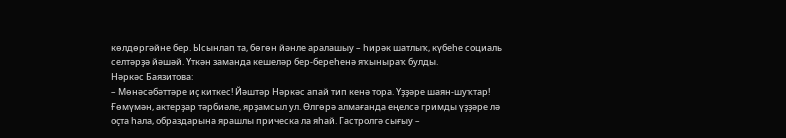көлдөргәйне бер. Ысынлап та, бөгөн йәнле аралашыу – һирәк шатлыҡ, күбеһе социаль селтәрҙә йәшәй. Үткән заманда кешеләр бер-береһенә яҡыныраҡ булды.
Нәркәс Баязитова:
– Мөнәсәбәттәре иҫ киткес! Йәштәр Нәркәс апай тип кенә тора. Үҙҙәре шаян-шуҡтар! Ғөмүмән, актерҙар тәрбиәле, ярҙамсыл ул. Өлгөрә алмағанда еңелсә гримды үҙҙәре лә оҫта һала, образдарына ярашлы прическа ла яһай. Гастролгә сығыу –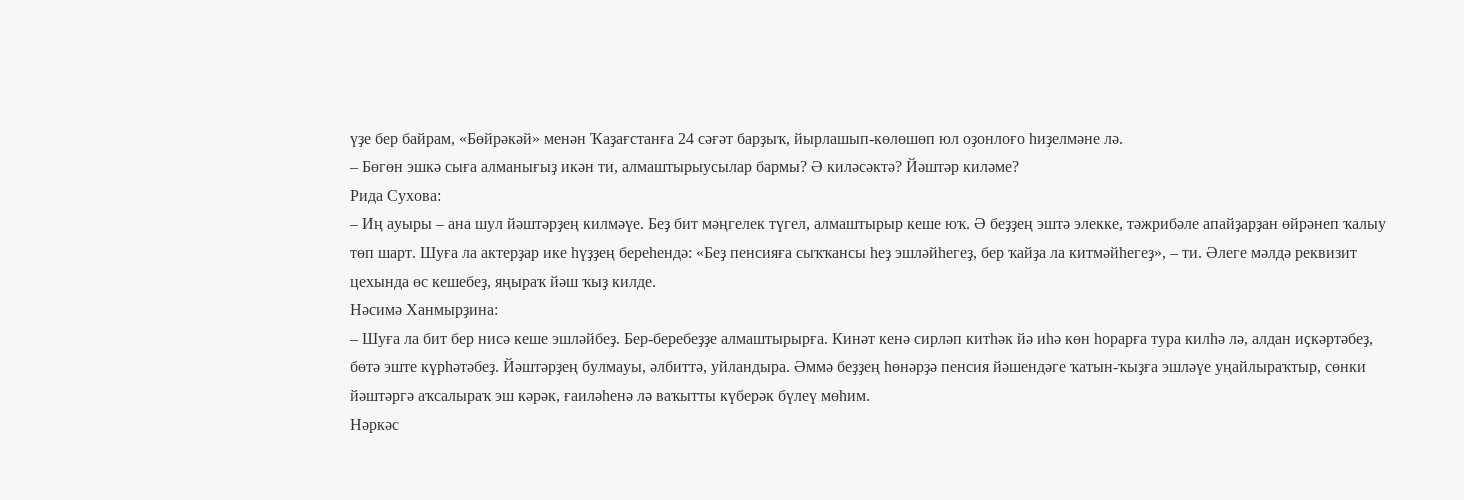үҙе бер байрам, «Бөйрәкәй» менән Ҡаҙағстанға 24 сәғәт барҙыҡ, йырлашып-көлөшөп юл оҙонлоғо һиҙелмәне лә.
– Бөгөн эшкә сыға алманығыҙ икән ти, алмаштырыусылар бармы? Ә киләсәктә? Йәштәр киләме?
Рида Сухова:
– Иң ауыры – ана шул йәштәрҙең килмәүе. Беҙ бит мәңгелек түгел, алмаштырыр кеше юҡ. Ә беҙҙең эштә элекке, тәжрибәле апайҙарҙан өйрәнеп ҡалыу төп шарт. Шуға ла актерҙар ике һүҙҙең береһендә: «Беҙ пенсияға сыҡҡансы һеҙ эшләйһегеҙ, бер ҡайҙа ла китмәйһегеҙ», – ти. Әлеге мәлдә реквизит цехында өс кешебеҙ, яңыраҡ йәш ҡыҙ килде.
Нәсимә Ханмырҙина:
– Шуға ла бит бер нисә кеше эшләйбеҙ. Бер-беребеҙҙе алмаштырырға. Кинәт кенә сирләп китһәк йә иһә көн һорарға тура килһә лә, алдан иҫкәртәбеҙ, бөтә эште күрһәтәбеҙ. Йәштәрҙең булмауы, әлбиттә, уйландыра. Әммә беҙҙең һөнәрҙә пенсия йәшендәге ҡатын-ҡыҙға эшләүе уңайлыраҡтыр, сөнки йәштәргә аҡсалыраҡ эш кәрәк, ғаиләһенә лә ваҡытты күберәк бүлеү мөһим.
Нәркәс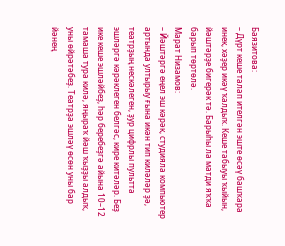Баязитова:
– Дүрт кеше талап ителгән эште өсәү башҡара инек, хәҙер икәү ҡалдыҡ. Кеше табыуы ҡыйын, йәштәрҙе бигерәк тә. Барыһы ла матди яҡҡа барып төртөлә.
Марат Низамов:
– Йәштәргә еңел эш кәрәк, студияла компьютер артында ултырыу ғына икән тип киләләр ҙә, театрҙың нескәлеген, ҙур цифрлы пультта эшләргә кәрәклеген белгәс, кире китәләр. Беҙ ике кеше эшләйбеҙ, һәр беребеҙгә айына 10–12 тамаша тура килә, яңыраҡ йәш ҡыҙҙы алдыҡ, уны өйрәтәбеҙ. Театрҙа эшләү өсөн уны бар йәнең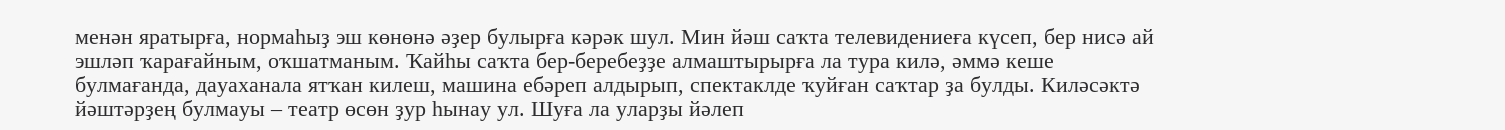менән яратырға, нормаһыҙ эш көнөнә әҙер булырға кәрәк шул. Мин йәш саҡта телевидениеға күсеп, бер нисә ай эшләп ҡарағайным, оҡшатманым. Ҡайһы саҡта бер-беребеҙҙе алмаштырырға ла тура килә, әммә кеше булмағанда, дауаханала ятҡан килеш, машина ебәреп алдырып, спектаклде ҡуйған саҡтар ҙа булды. Киләсәктә йәштәрҙең булмауы – театр өсөн ҙур һынау ул. Шуға ла уларҙы йәлеп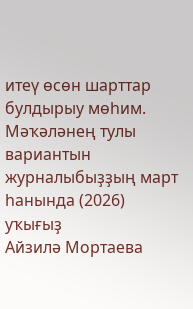итеү өсөн шарттар булдырыу мөһим.
Мәҡәләнең тулы вариантын журналыбыҙҙың март һанында (2026) уҡығыҙ
Айзилә Мортаева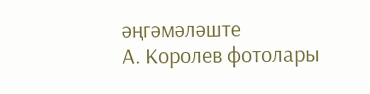әңгәмәләште
А. Королев фотолары